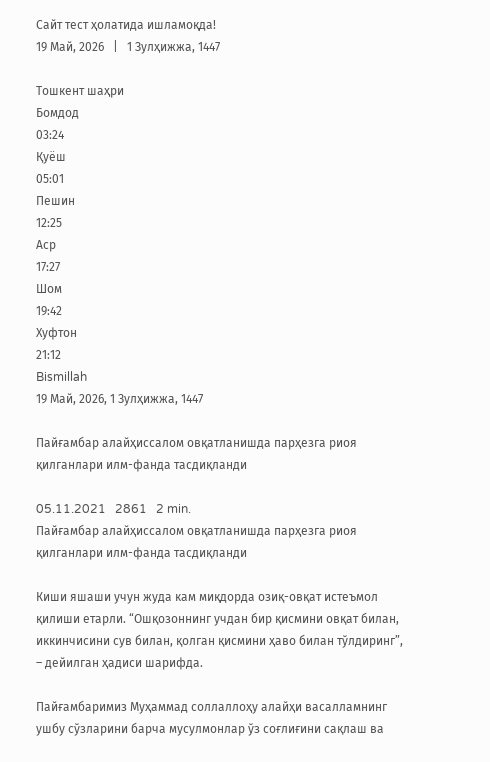Сайт тест ҳолатида ишламоқда!
19 Май, 2026   |   1 Зулҳижжа, 1447

Тошкент шаҳри
Бомдод
03:24
Қуёш
05:01
Пешин
12:25
Аср
17:27
Шом
19:42
Хуфтон
21:12
Bismillah
19 Май, 2026, 1 Зулҳижжа, 1447

Пайғамбар алайҳиссалом овқатланишда парҳезга риоя қилганлари илм-фанда тасдиқланди

05.11.2021   2861   2 min.
Пайғамбар алайҳиссалом овқатланишда парҳезга риоя қилганлари илм-фанда тасдиқланди

Киши яшаши учун жуда кам миқдорда озиқ-овқат истеъмол қилиши етарли. “Ошқозоннинг учдан бир қисмини овқат билан, иккинчисини сув билан, қолган қисмини ҳаво билан тўлдиринг”, – дейилган ҳадиси шарифда.

Пайғамбаримиз Муҳаммад соллаллоҳу алайҳи васалламнинг ушбу сўзларини барча мусулмонлар ўз соғлиғини сақлаш ва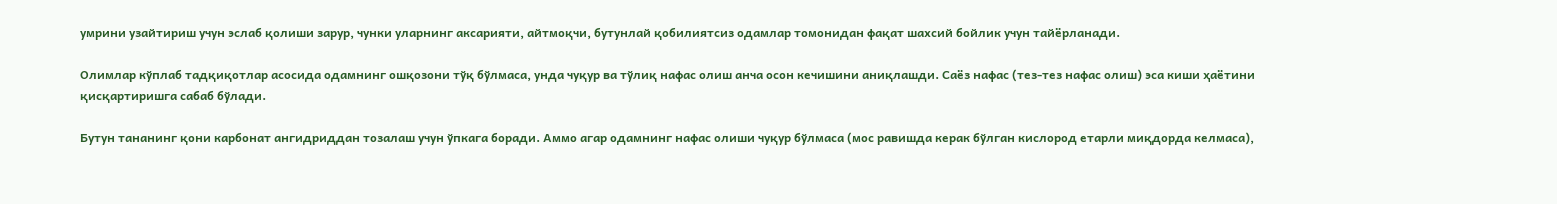умрини узайтириш учун эслаб қолиши зарур, чунки уларнинг аксарияти, айтмоқчи, бутунлай қобилиятсиз одамлар томонидан фақат шахсий бойлик учун тайёрланади.

Олимлар кўплаб тадқиқотлар асосида одамнинг ошқозони тўқ бўлмаса, унда чуқур ва тўлиқ нафас олиш анча осон кечишини аниқлашди. Саёз нафас (тез-тез нафас олиш) эса киши ҳаётини қисқартиришга сабаб бўлади.

Бутун тананинг қони карбонат ангидриддан тозалаш учун ўпкага боради. Аммо агар одамнинг нафас олиши чуқур бўлмаса (мос равишда керак бўлган кислород етарли миқдорда келмаса),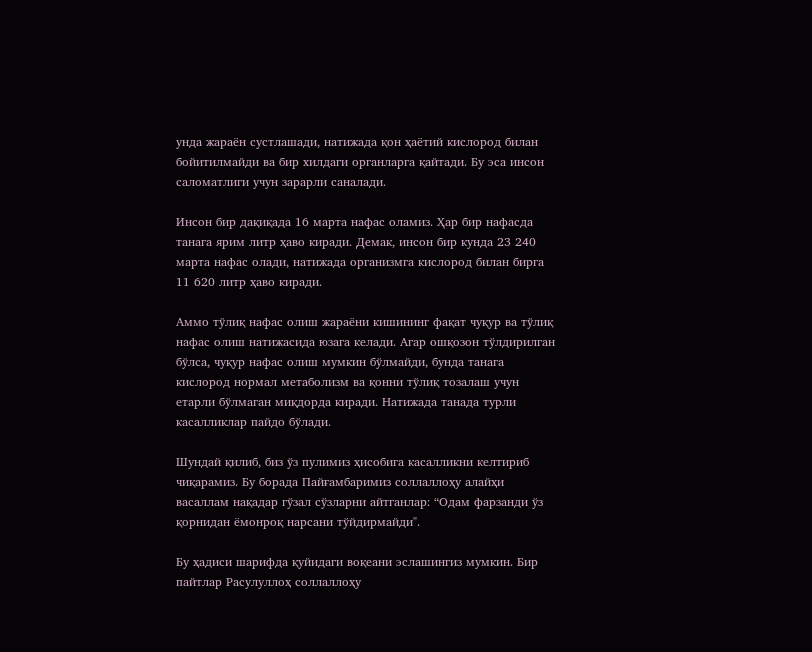унда жараён сустлашади, натижада қон ҳаётий кислород билан бойитилмайди ва бир хилдаги органларга қайтади. Бу эса инсон саломатлиги учун зарарли саналади.

Инсон бир дақиқада 16 марта нафас оламиз. Ҳар бир нафасда танага ярим литр ҳаво киради. Демак, инсон бир кунда 23 240 марта нафас олади, натижада организмга кислород билан бирга 11 620 литр ҳаво киради.

Аммо тўлиқ нафас олиш жараёни кишининг фақат чуқур ва тўлиқ нафас олиш натижасида юзага келади. Агар ошқозон тўлдирилган бўлса, чуқур нафас олиш мумкин бўлмайди, бунда танага кислород нормал метаболизм ва қонни тўлиқ тозалаш учун етарли бўлмаган миқдорда киради. Натижада танада турли касалликлар пайдо бўлади.

Шундай қилиб, биз ўз пулимиз ҳисобига касалликни келтириб чиқарамиз. Бу борада Пайғамбаримиз соллаллоҳу алайҳи васаллам нақадар гўзал сўзларни айтганлар: “Одам фарзанди ўз қорнидан ёмонроқ нарсани тўйдирмайди".

Бу ҳадиси шарифда қуйидаги воқеани эслашингиз мумкин. Бир пайтлар Расулуллоҳ соллаллоҳу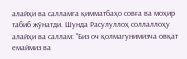алайҳи ва салламга қимматбаҳо совға ва моҳир табиб жўнатди. Шунда Расулуллоҳ соллаллоҳу алайҳи ва саллам: "Биз оч қолмагунимизча овқат емаймиз ва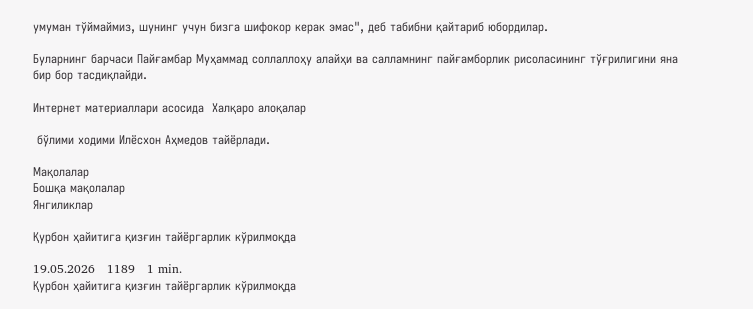умуман тўймаймиз, шунинг учун бизга шифокор керак эмас", деб табибни қайтариб юбордилар.

Буларнинг барчаси Пайғамбар Муҳаммад соллаллоҳу алайҳи ва салламнинг пайғамборлик рисоласининг тўғрилигини яна бир бор тасдиқлайди.

Интернет материаллари асосида  Халқаро алоқалар

 бўлими ходими Илёсхон Аҳмедов тайёрлади.

Мақолалар
Бошқа мақолалар
Янгиликлар

Қурбон ҳайитига қизғин тайёргарлик кўрилмоқда

19.05.2026   1189   1 min.
Қурбон ҳайитига қизғин тайёргарлик кўрилмоқда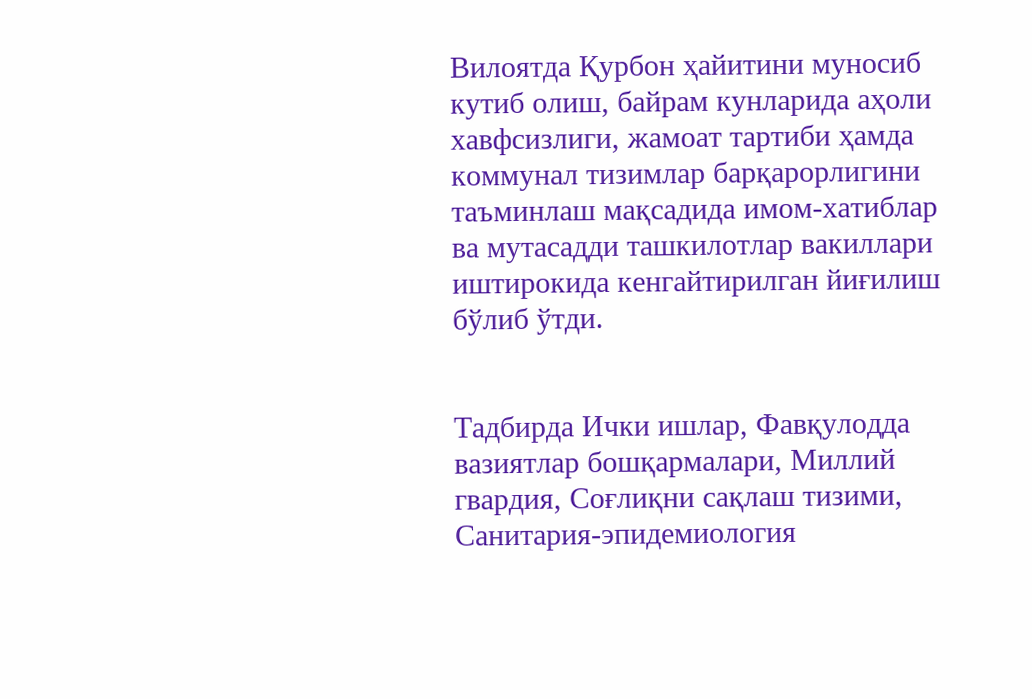Вилоятда Қурбон ҳайитини муносиб кутиб олиш, байрам кунларида аҳоли хавфсизлиги, жамоат тартиби ҳамда коммунал тизимлар барқарорлигини таъминлаш мақсадида имом-хатиблар ва мутасадди ташкилотлар вакиллари иштирокида кенгайтирилган йиғилиш бўлиб ўтди.


Тадбирда Ички ишлар, Фавқулодда вазиятлар бошқармалари, Миллий гвардия, Соғлиқни сақлаш тизими, Санитария-эпидемиология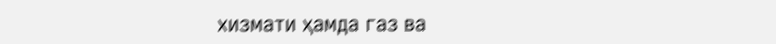хизмати ҳамда газ ва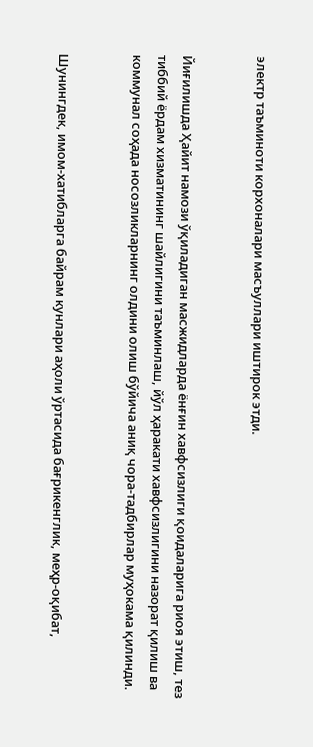электр таъминоти корхоналари масъуллари иштирок этди.


Йиғилишда Ҳайит намози ўқиладиган масжидларда ёнғин хавфсизлиги қоидаларига риоя этиш, тез тиббий ёрдам хизматининг шайлигини таъминлаш, йўл ҳаракати хавфсизлигини назорат қилиш ва коммунал соҳада носозликларнинг олдини олиш бўйича аниқ чора-тадбирлар муҳокама қилинди.


Шунингдек, имом-хатибларга байрам кунлари аҳоли ўртасида бағрикенглик, меҳр-оқибат,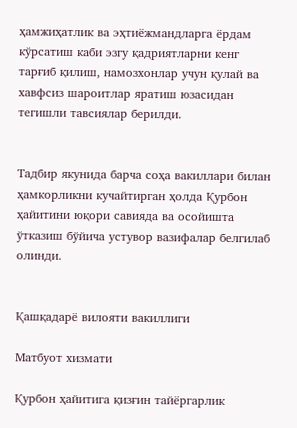ҳамжиҳатлик ва эҳтиёжмандларга ёрдам кўрсатиш каби эзгу қадриятларни кенг тарғиб қилиш, намозхонлар учун қулай ва хавфсиз шароитлар яратиш юзасидан тегишли тавсиялар берилди.


Тадбир якунида барча соҳа вакиллари билан ҳамкорликни кучайтирган ҳолда Қурбон ҳайитини юқори савияда ва осойишта ўтказиш бўйича устувор вазифалар белгилаб олинди.


Қашқадарё вилояти вакиллиги

Матбуот хизмати

Қурбон ҳайитига қизғин тайёргарлик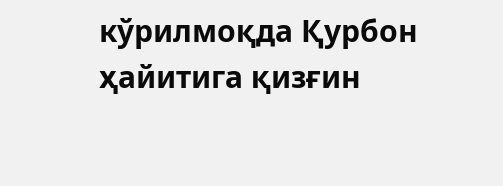кўрилмоқда Қурбон ҳайитига қизғин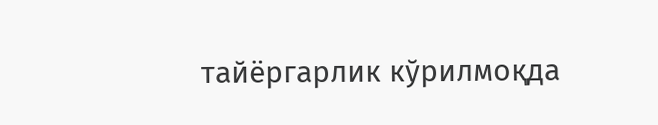тайёргарлик кўрилмоқда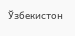Ўзбекистон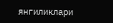янгиликлари